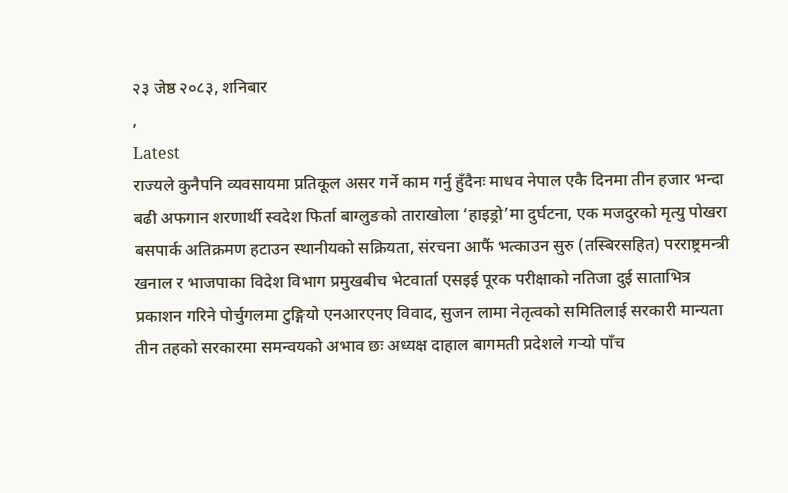२३ जेष्ठ २०८३, शनिबार
,
Latest
राज्यले कुनैपनि व्यवसायमा प्रतिकूल असर गर्ने काम गर्नु हुँदैनः माधव नेपाल एकै दिनमा तीन हजार भन्दा बढी अफगान शरणार्थी स्वदेश फिर्ता बाग्लुङको ताराखोला ‘हाइड्रो’मा दुर्घटना, एक मजदुरको मृत्यु पोखरा बसपार्क अतिक्रमण हटाउन स्थानीयको सक्रियता, संरचना आफैं भत्काउन सुरु (तस्बिरसहित) परराष्ट्रमन्त्री खनाल र भाजपाका विदेश विभाग प्रमुखबीच भेटवार्ता एसइई पूरक परीक्षाको नतिजा दुई साताभित्र प्रकाशन गरिने पोर्चुगलमा टुङ्गियो एनआरएनए विवाद, सुजन लामा नेतृत्वको समितिलाई सरकारी मान्यता तीन तहको सरकारमा समन्वयको अभाव छः अध्यक्ष दाहाल बागमती प्रदेशले गर्‍यो पाँच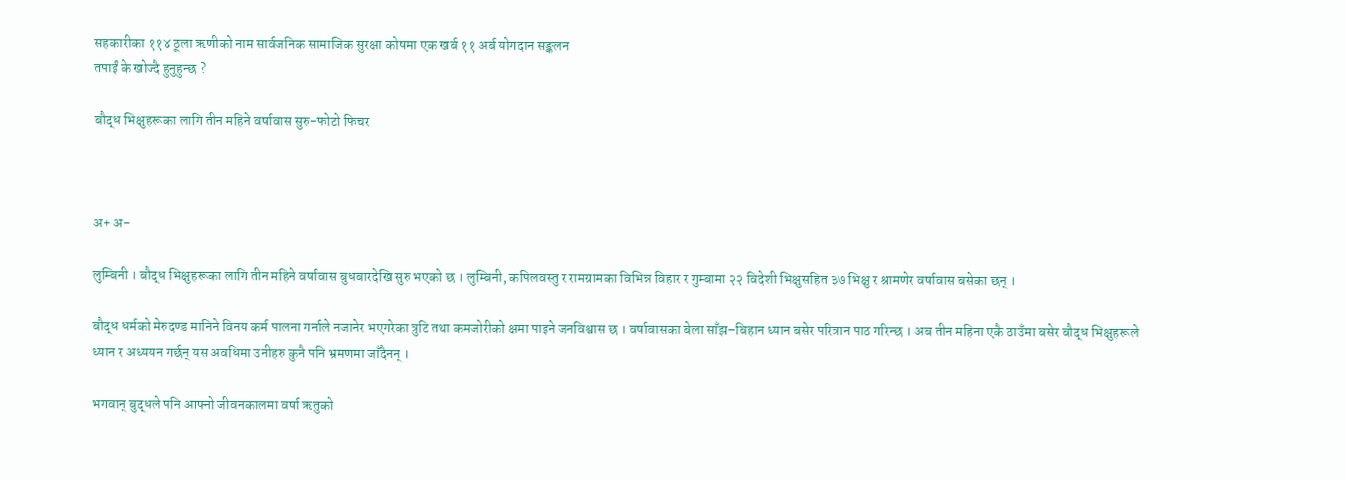सहकारीका ११४ ठूला ऋणीको नाम सार्वजनिक सामाजिक सुरक्षा कोषमा एक खर्ब ११ अर्ब योगदान सङ्कलन
तपाईं के खोज्दै हुनुहुन्छ ?

बौद्ध भिक्षुहरूका लागि तीन महिने वर्षावास सुरु-फोटो फिचर



अ+ अ-

लुम्बिनी । बौद्ध भिक्षुहरूका लागि तीन महिने वर्षावास बुधबारदेखि सुरु भएको छ । लुम्बिनी, कपिलवस्तु र रामग्रामका विभिन्न विहार र गुम्बामा २२ विदेशी भिक्षुसहित ३७ भिक्षु र श्रामणेर वर्षावास बसेका छन् ।

बौद्ध धर्मको मेरुदण्ड मानिने विनय कर्म पालना गर्नाले नजानेर भएगरेका त्रुटि तथा कमजोरीको क्षमा पाइने जनविश्वास छ । वर्षावासका बेला साँझ–बिहान ध्यान बसेर परित्रान पाठ गरिन्छ । अब तीन महिना एकै ठाउँमा बसेर बौद्ध भिक्षुहरूले ध्यान र अध्ययन गर्छन् यस अवधिमा उनीहरु कुनै पनि भ्रमणमा जाँदैनन् ।

भगवान् बुद्धले पनि आफ्नो जीवनकालमा वर्षा ऋतुको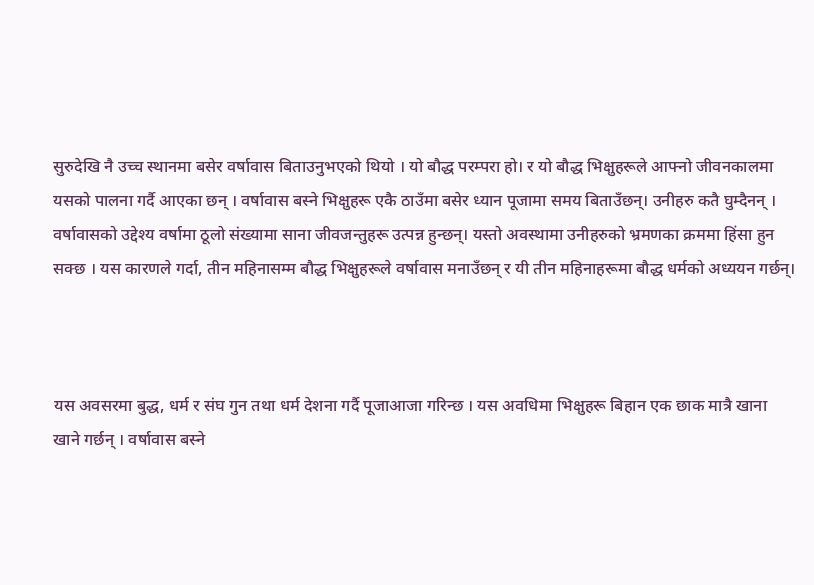सुरुदेखि नै उच्च स्थानमा बसेर वर्षावास बिताउनुभएको थियो । यो बौद्ध परम्परा हो। र यो बौद्ध भिक्षुहरूले आफ्नो जीवनकालमा यसको पालना गर्दै आएका छन् । वर्षावास बस्ने भिक्षुहरू एकै ठाउँमा बसेर ध्यान पूजामा समय बिताउँछन्। उनीहरु कतै घुम्दैनन् । वर्षावासको उद्देश्य वर्षामा ठूलो संख्यामा साना जीवजन्तुहरू उत्पन्न हुन्छन्। यस्तो अवस्थामा उनीहरुको भ्रमणका क्रममा हिंसा हुन सक्छ । यस कारणले गर्दा, तीन महिनासम्म बौद्ध भिक्षुहरूले वर्षावास मनाउँछन् र यी तीन महिनाहरूमा बौद्ध धर्मको अध्ययन गर्छन्।



यस अवसरमा बुद्ध, धर्म र संघ गुन तथा धर्म देशना गर्दै पूजाआजा गरिन्छ । यस अवधिमा भिक्षुहरू बिहान एक छाक मात्रै खाना खाने गर्छन् । वर्षावास बस्ने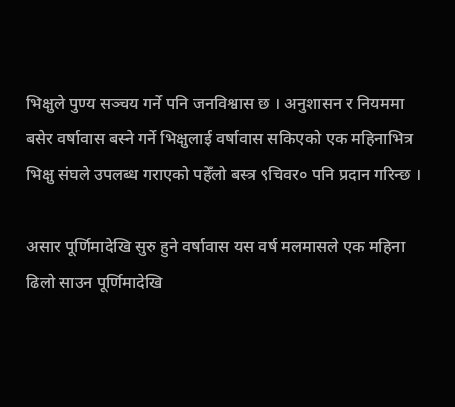भिक्षुले पुण्य सञ्चय गर्ने पनि जनविश्वास छ । अनुशासन र नियममा बसेर वर्षावास बस्ने गर्ने भिक्षुलाई वर्षावास सकिएको एक महिनाभित्र भिक्षु संघले उपलब्ध गराएको पहेँलो बस्त्र ९चिवर० पनि प्रदान गरिन्छ ।

असार पूर्णिमादेखि सुरु हुने वर्षावास यस वर्ष मलमासले एक महिना ढिलो साउन पूर्णिमादेखि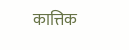कात्तिक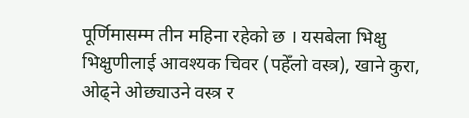पूर्णिमासम्म तीन महिना रहेको छ । यसबेला भिक्षु भिक्षुणीलाई आवश्यक चिवर (पहेँलो वस्त्र), खाने कुरा, ओढ्ने ओछ्याउने वस्त्र र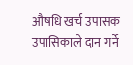औषधि खर्च उपासक उपासिकाले दान गर्ने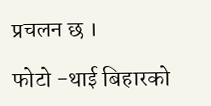प्रचलन छ ।

फोटो -थाई बिहारको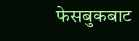फेसबुकबाट